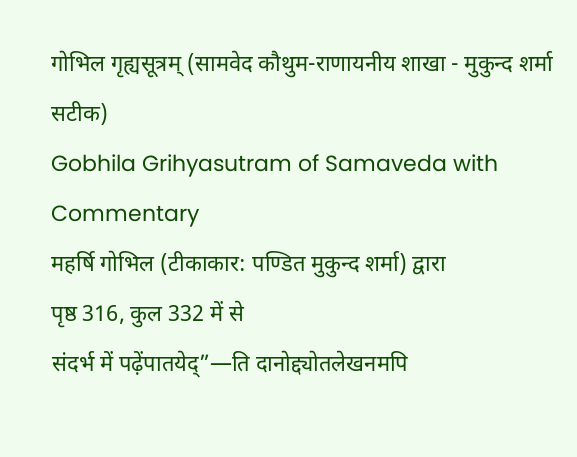गोभिल गृह्यसूत्रम् (सामवेद कौथुम-राणायनीय शाखा - मुकुन्द शर्मा सटीक)
Gobhila Grihyasutram of Samaveda with Commentary
महर्षि गोभिल (टीकाकार: पण्डित मुकुन्द शर्मा) द्वारा
पृष्ठ 316, कुल 332 में से
संदर्भ में पढ़ेंपातयेद्”—ति दानोद्द्योतलेखनमपि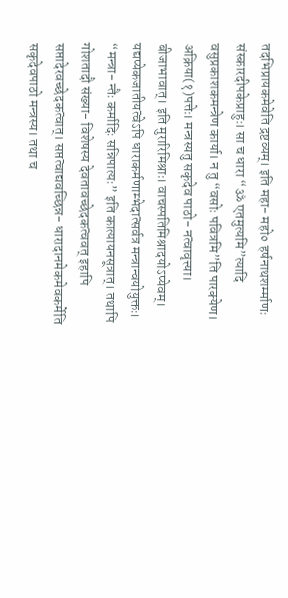तदभिप्रायकमेवेति द्रष्टव्यम्। इति महा- महो० हर्षनाथशर्म्माणः संस्कारदीपकेप्राहुः। सा च धारा “ॐ एतमुत्यमि”त्यादि वसुप्रकाशकमन्त्रेण कार्या। न तु “वसोः पवित्रमि”ति पारक्येण। अक्रिया(१)पत्तेः। मन्त्रस्यतु सकृदेव पाठो- नत्वावृत्त्या। बीजाभावात्। इति मुरारिमिश्राः। वाचस्पतिमिश्रादयोऽप्येवम्। यद्यप्येकजातीयत्वेऽपि धाराकर्मणाम्भेदात्सर्वत्र मन्त्रान्वयोयुक्तः। “मन्त्रा- न्तैः कर्मादिः सन्निपात्यः” इति कात्यायनसूत्रात्। तथापि गोशतादौ संख्या- विशेषस्य देवतावच्छेदकत्ववत् इहापि सप्तादेरवच्छेदकत्वात्। सप्तत्वाद्यवच्छिन्न- धारादानमेकमेवकर्मेति सकृदेवपाठो मन्त्रस्य। तथा च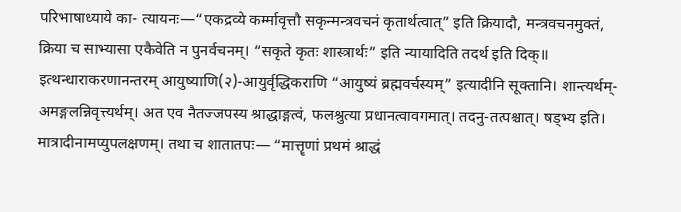परिभाषाध्याये का- त्यायनः—“एकद्रव्ये कर्म्मावृत्तौ सकृन्मन्त्रवचनं कृतार्थत्वात्” इति क्रियादौ, मन्त्रवचनमुक्तं, क्रिया च साभ्यासा एकैवेति न पुनर्वचनम्। “सकृते कृतः शास्त्रार्थः” इति न्यायादिति तदर्थ इति दिक्॥ इत्थन्धाराकरणानन्तरम् आयुष्याणि(२)-आयुर्वृद्धिकराणि “आयुष्यं ब्रह्मवर्चस्यम्” इत्यादीनि सूक्तानि। शान्त्यर्थम्-अमङ्गलन्निवृत्त्यर्थम्। अत एव नैतज्जपस्य श्राद्धाङ्गत्वं, फलश्रुत्या प्रधानत्वावगमात्। तदनु-तत्पश्चात्। षड्भ्य इति। मात्रादीनामप्युपलक्षणम्। तथा च शातातपः— “मात्तॄणां प्रथमं श्राद्धं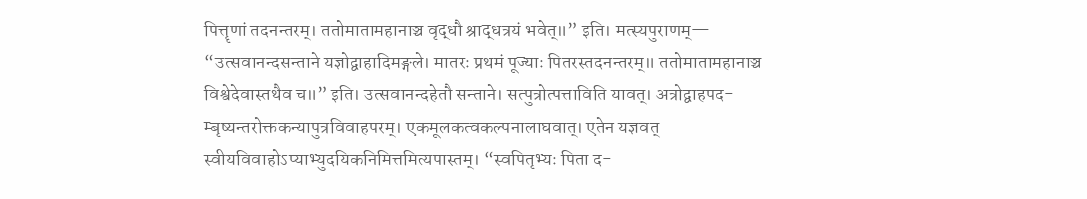पित्तॄणां तदनन्तरम्। ततोमातामहानाञ्च वृद्धौ श्राद्धत्रयं भवेत्॥” इति। मत्स्यपुराणम्— “उत्सवानन्दसन्ताने यज्ञोद्वाहादिमङ्गले। मातरः प्रथमं पूज्याः पितरस्तदनन्तरम्॥ ततोमातामहानाञ्च विश्वेदेवास्तथैव च॥” इति। उत्सवानन्दहेतौ सन्ताने। सत्पुत्रोत्पत्ताविति यावत्। अत्रोद्वाहपद- म्बृष्यन्तरोक्तकन्यापुत्रविवाहपरम्। एकमूलकत्वकल्पनालाघवात्। एतेन यज्ञवत् स्वीयविवाहोऽप्याभ्युदयिकनिमित्तमित्यपास्तम्। “स्वपितृभ्यः पिता द-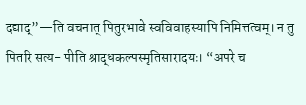दद्याद्”—ति वचनात् पितुरभावे स्वविवाहस्यापि निमित्तत्वम्। न तु पितरि सत्य- पीति श्राद्धकल्पस्मृतिसारादयः। “अपरे च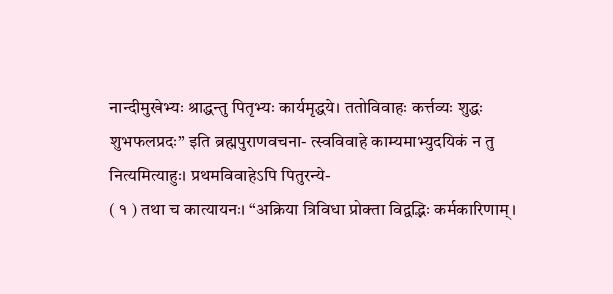नान्दीमुखेभ्यः श्राद्धन्तु पितृभ्यः कार्यमृद्धये। ततोविवाहः कर्त्तव्यः शुद्धः शुभफलप्रदः” इति ब्रह्मपुराणवचना- त्स्वविवाहे काम्यमाभ्युदयिकं न तु नित्यमित्याहुः। प्रथमविवाहेऽपि पितुरन्ये-
( १ ) तथा च कात्यायनः। “अक्रिया त्रिविधा प्रोक्ता विद्वद्भिः कर्मकारिणाम्।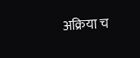अक्रिया च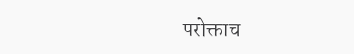परोक्ताच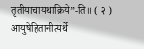तृतीयाचायथाक्रिये”-ति॥ ( २ ) आयुषेहितानीत्यर्थे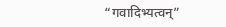“गवादिभ्यत्वन्”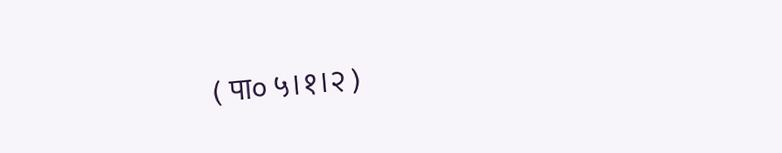( पा० ५।१।२ )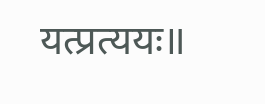यत्प्रत्ययः॥